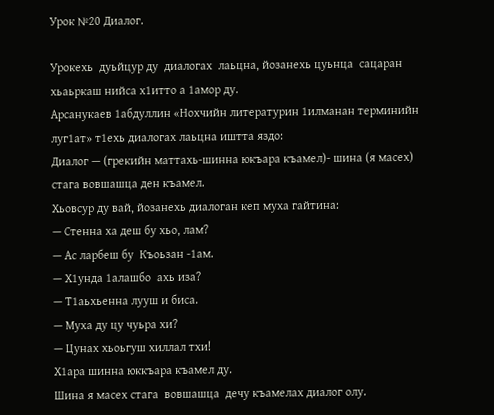Урок №20 Диалог.

Урокехь  дуьйцур ду  диалогах  лаьцна, йозанехь цуьнца  сацаран хьаьркаш нийса х1итто а 1амор ду.
Арсанукаев 1абдуллин «Нохчийн литературин 1илманан терминийн луг1ат» т1ехь диалогах лаьцна иштта яздо:
Диалог — (грекийн маттахь-шинна юкъара къамел)- шина (я масех) стага вовшашца ден къамел.
Хьовсур ду вай, йозанехь диалоган кеп муха гайтина:
— Стенна ха деш бу хьо, лам?
— Ас ларбеш бу  Къоьзан -1ам.
— Х1унда 1алашбо  ахь иза?
— Т1аьхьенна лууш и биса.
— Муха ду цу чуьра хи?
— Цунах хьоьгуш хиллал тхи!
Х1ара шинна юккъара къамел ду.
Шина я масех стага  вовшашца  дечу къамелах диалог олу.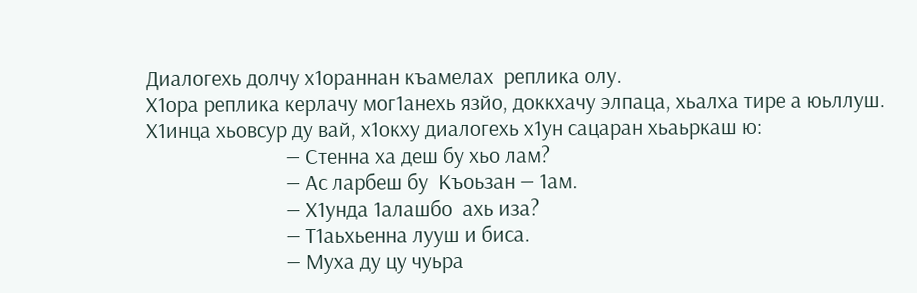Диалогехь долчу х1ораннан къамелах  реплика олу.
Х1ора реплика керлачу мог1анехь язйо, доккхачу элпаца, хьалха тире а юьллуш.
Х1инца хьовсур ду вай, х1окху диалогехь х1ун сацаран хьаьркаш ю:
                            — Стенна ха деш бу хьо лам?
                            — Ас ларбеш бу  Къоьзан — 1ам.
                            — Х1унда 1алашбо  ахь иза?
                            — Т1аьхьенна лууш и биса.
                            — Муха ду цу чуьра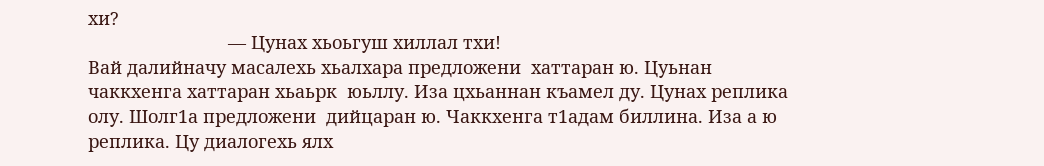хи?
                            — Цунах хьоьгуш хиллал тхи!
Вай далийначу масалехь хьалхара предложени  хаттаран ю. Цуьнан чаккхенга хаттаран хьаьрк  юьллу. Иза цхьаннан къамел ду. Цунах реплика олу. Шолг1а предложени  дийцаран ю. Чаккхенга т1адам биллина. Иза а ю реплика. Цу диалогехь ялх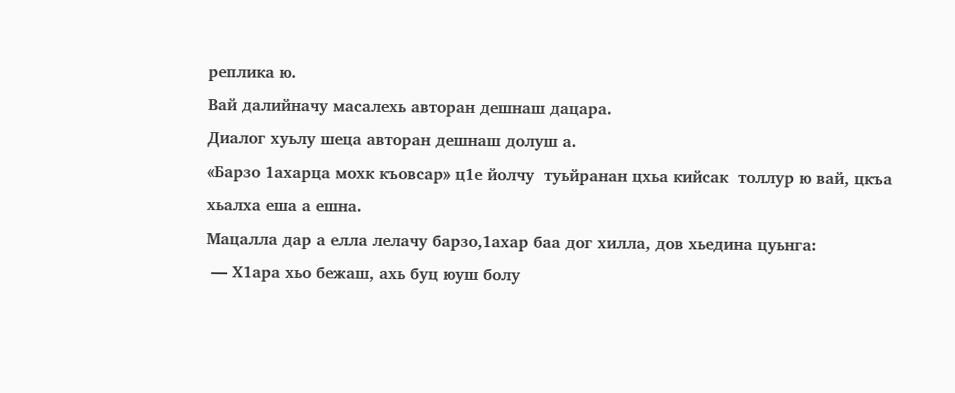реплика ю.
Вай далийначу масалехь авторан дешнаш дацара.
Диалог хуьлу шеца авторан дешнаш долуш а.
«Барзо 1ахарца мохк къовсар» ц1е йолчу  туьйранан цхьа кийсак  толлур ю вай, цкъа хьалха еша а ешна.
Мацалла дар а елла лелачу барзо,1ахар баа дог хилла, дов хьедина цуьнга:
 — Х1ара хьо бежаш, ахь буц юуш болу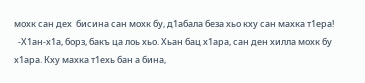мохк сан дех  бисина сан мохк бу, д1абала беза хьо кху сан махка т1ера!
  -Х1ан-х1а, борз, бакъ ца лоь хьо. Хьан бац х1ара, сан ден хилла мохк бу х1ара. Кху махка т1ехь бан а бина,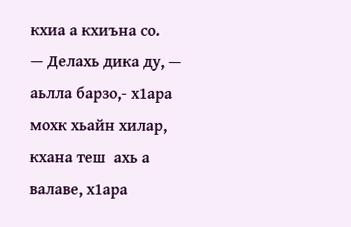кхиа а кхиъна со.
— Делахь дика ду, — аьлла барзо,- х1ара мохк хьайн хилар, кхана теш  ахь а валаве, х1ара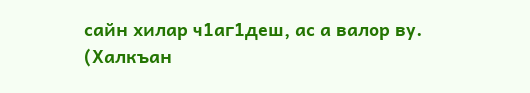сайн хилар ч1аг1деш, ас а валор ву.
(Халкъан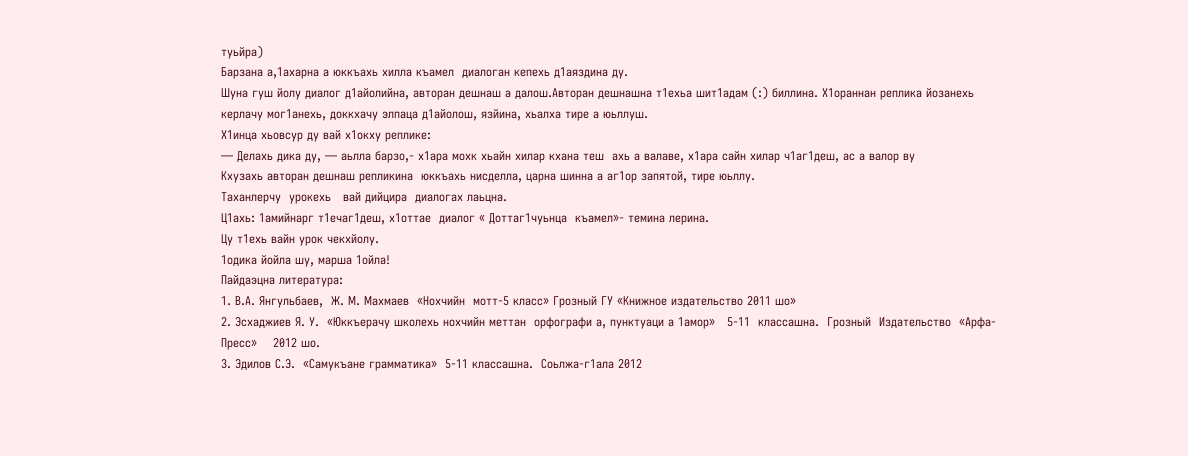туьйра)
Барзана а,1ахарна а юккъахь хилла къамел  диалоган кепехь д1аяздина ду.
Шуна гуш йолу диалог д1айолийна, авторан дешнаш а далош.Авторан дешнашна т1ехьа шит1адам (:) биллина. Х1ораннан реплика йозанехь керлачу мог1анехь, доккхачу элпаца д1айолош, язйина, хьалха тире а юьллуш.
Х1инца хьовсур ду вай х1окху реплике:
— Делахь дика ду, — аьлла барзо,- х1ара мохк хьайн хилар кхана теш  ахь а валаве, х1ара сайн хилар ч1аг1деш, ас а валор ву
Кхузахь авторан дешнаш репликина  юккъахь нисделла, царна шинна а аг1ор запятой, тире юьллу.
Таханлерчу  урокехь   вай дийцира  диалогах лаьцна.
Ц1ахь: 1амийнарг т1ечаг1деш, х1оттае  диалог « Доттаг1чуьнца  къамел»- темина лерина.
Цу т1ехь вайн урок чекхйолу.
1одика йойла шу, марша 1ойла!
Пайдаэцна литература:
1. В.А. Янгульбаев,  Ж. М. Махмаев  «Нохчийн  мотт-5 класс» Грозный ГУ «Книжное издательство 2011 шо»
2. Эсхаджиев Я. У.  «Юккъерачу школехь нохчийн меттан  орфографи а, пунктуаци а 1амор»   5-11  классашна.  Грозный  Издательство  «Арфа-Пресс»    2012 шо.
3. Эдилов С.Э.  «Самукъане грамматика»  5-11 классашна.  Соьлжа-г1ала 2012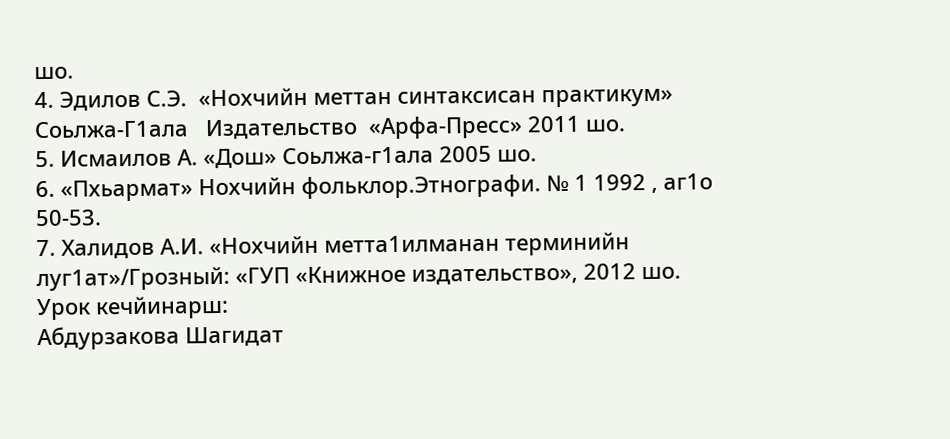шо.
4. Эдилов С.Э.  «Нохчийн меттан синтаксисан практикум»   Соьлжа-Г1ала   Издательство  «Арфа-Пресс» 2011 шо.
5. Исмаилов А. «Дош» Соьлжа-г1ала 2005 шо.
6. «Пхьармат» Нохчийн фольклор.Этнографи. № 1 1992 , аг1о 50-53.
7. Халидов А.И. «Нохчийн метта1илманан терминийн луг1ат»/Грозный: «ГУП «Книжное издательство», 2012 шо.
Урок кечйинарш:
Абдурзакова Шагидат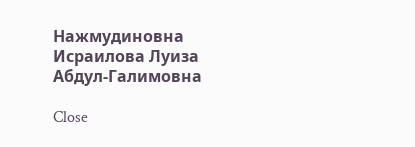Нажмудиновна
Исраилова Луиза Абдул-Галимовна

Close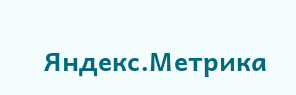Яндекс.Метрика